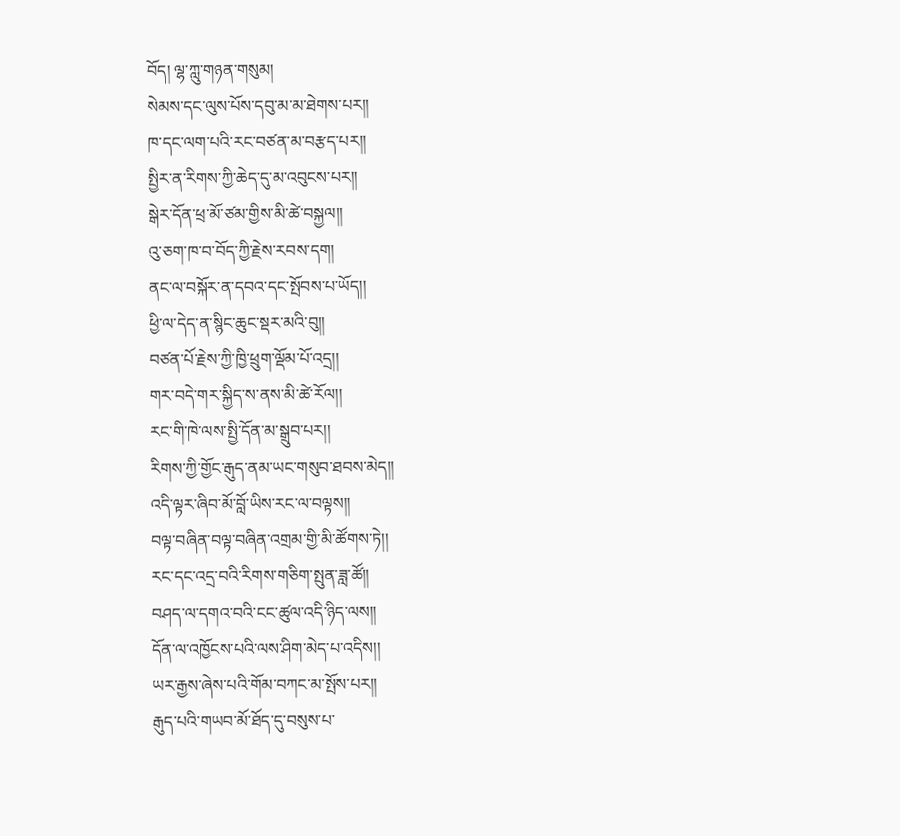བོད། ལྷ་ཀླུ་གཉན་གསུམ།
སེམས་དང་ལུས་པོས་དབུ་མ་མ་ཐེགས་པར།།
ཁ་དང་ལག་པའི་རང་བཙན་མ་བརྩད་པར།།
སྤྱིར་ན་རིགས་ཀྱི་ཆེད་དུ་མ་འབུངས་པར།།
སྒེར་དོན་ཕྲ་མོ་ཙམ་གྱིས་མི་ཚེ་བསྐྱལ།།
འུ་ཅག་ཁ་བ་བོད་ཀྱི་རྗེས་རབས་དག།
ནང་ལ་བསྐོར་ན་དབའ་དང་སྤོབས་པ་ཡོད།།
ཕྱི་ལ་དེད་ན་སྙིང་ཆུང་སྡར་མའི་བུ།།
བཙན་པོ་རྗེས་ཀྱི་ཁྱི་ཕྲུག་ལྡོམ་པོ་འདྲ།།
གར་བདེ་གར་སྐྱིད་ས་ནས་མི་ཚེ་རོལ།།
རང་གི་ཁེ་ལས་སྤྱི་དོན་མ་སྒྲུབ་པར།།
རིགས་ཀྱི་གྱོང་རྒུད་ནམ་ཡང་གསུབ་ཐབས་མེད།།
འདི་ལྟར་ཞིབ་མོ་བློ་ཡིས་རང་ལ་བལྟས།།
བལྟ་བཞིན་བལྟ་བཞིན་འགྲམ་གྱི་མི་ཚོགས་ཏེ།།
རང་དང་འདྲ་བའི་རིགས་གཅིག་སྤུན་ཟླ་ཚོ།།
བཤད་ལ་དགའ་བའི་ངང་ཚུལ་འདི་ཉིད་ལས།།
དོན་ལ་འཁྱོངས་པའི་ལས་ཤིག་མེད་པ་འདིས།།
ཡར་རྒྱས་ཞེས་པའི་གོམ་བཀང་མ་སྤོས་པར།།
རྒུད་པའི་གཡབ་མོ་ཐོད་དུ་བསུས་པ་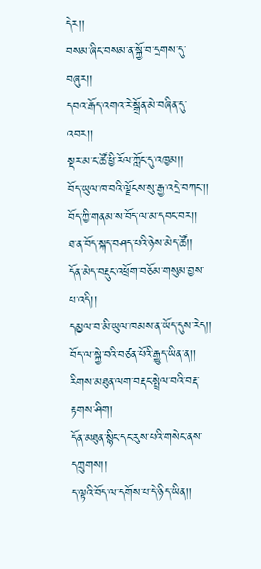དེར།།
བསམ་ཞིང་བསམ་ན་སྐྱོ་བ་དྲགས་དུ་བཞུར།།
དབའ་རྒོད་འགའ་རེ་སྒྲོན་མེ་བཞིན་དུ་འབར།།
སྡར་མ་ང་ཚོ་ཕྱི་རོལ་ཀློང་དུ་འཁྱམ།།
བོད་ཡུལ་ཁ་བའི་ལྗོངས་སུ་རྒྱ་འདྲེ་བཀང་།།
བོད་ཀྱི་གནམ་ས་བོད་ལ་མ་དབང་བར།།
ཐ་ན་བོད་སྐད་བཤད་པའི་ཉེས་མེད་ཚོ།།
དོན་མེད་བརྡུང་འཕྲོག་བཅོམ་གསུམ་བྱས་པ་འདི།།
དམྱལ་བ་མི་ཡུལ་ཁམས་ན་ཡོད་དུས་རེད།།
བོད་ལ་སྐྱེ་བའི་བཙན་པོའི་རྒྱུད་ཡིན་ན།།
རིགས་མཐུན་ལག་བརྡང་སྤྲེལ་བའི་བརྡ་རྟགས་ཤིག།
དོན་མཐུན་སྙིང་དང་རུས་པའི་གསེང་ནས་དཀྲུགས།།
ད་ལྟའི་བོད་ལ་དགོས་པ་དེ་ཉིད་ཡིན།།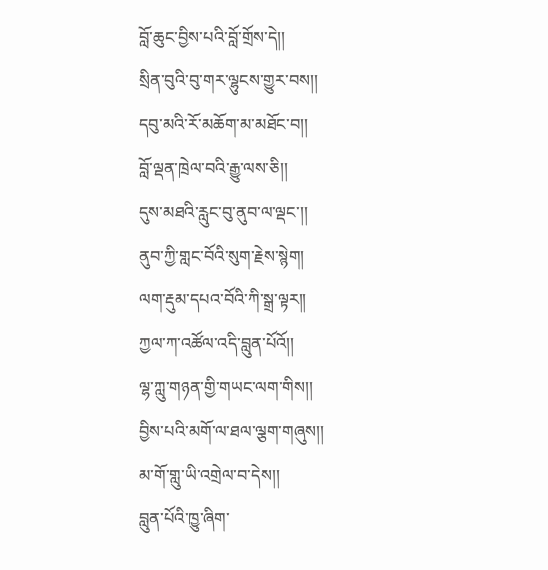བློ་ཆུང་བྱིས་པའི་བློ་གྲོས་དེ།།
སྲིན་བུའི་བུ་གར་ལྷུངས་གྱུར་བས།།
དབུ་མའི་རོ་མཆོག་མ་མཐོང་བ།།
བློ་ལྡན་ཁྲེལ་བའི་རྒྱུ་ལས་ཅི།།
དུས་མཐའི་རླུང་བུ་ནུབ་ལ་ལྡང་།།
ནུབ་ཀྱི་གླང་བོའི་སུག་རྗེས་སྙེག།
ལག་རྡུམ་དཔའ་བོའི་ཀི་སྒྲ་ལྟར།།
ཀྱལ་ཀ་འཚོལ་འདི་བླུན་པོའོ།།
ལྷ་ཀླུ་གཉན་གྱི་གཡང་ལག་གིས།།
བྱིས་པའི་མགོ་ལ་ཐལ་ལྕག་གཞུས།།
མ་གོ་གླུ་ཡི་འགྲེལ་བ་དེས།།
བླུན་པོའི་ཁྱུ་ཞིག་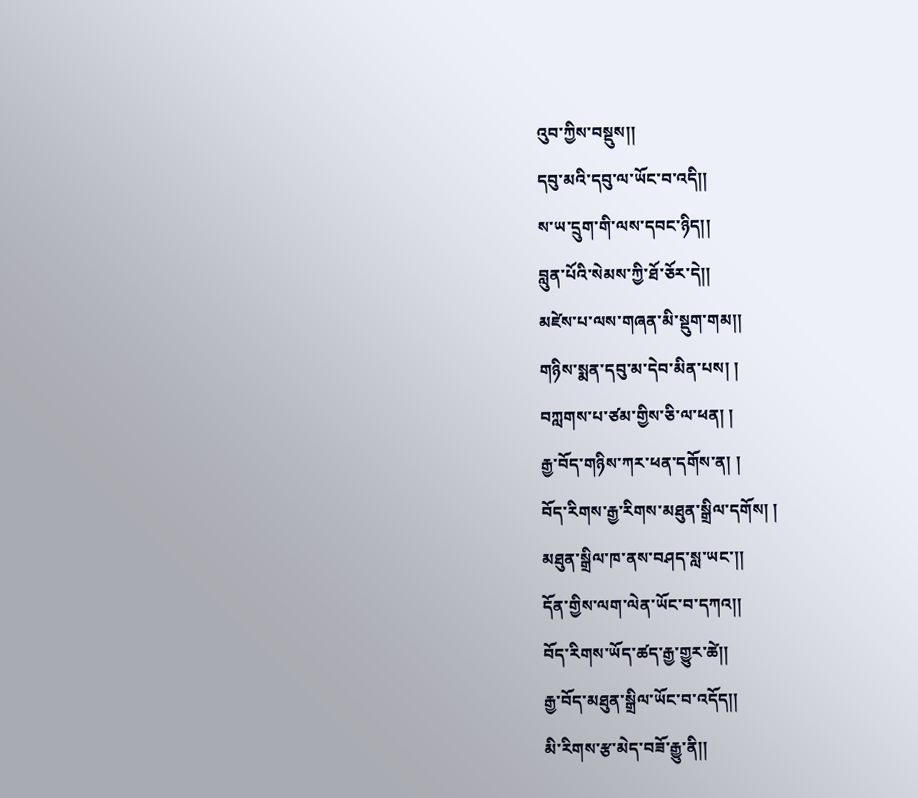འུབ་ཀྱིས་བསྡུས།།
དབུ་མའི་དབུ་ལ་ཡོང་བ་འདི།།
ས་ཡ་དྲུག་གི་ལས་དབང་ཉིད།།
བླུན་པོའི་སེམས་ཀྱི་ཐོ་ཅོར་དེ།།
མཛེས་པ་ལས་གཞན་མི་སྡུག་གམ།།
གཉིས་སྨན་དབུ་མ་དེབ་མིན་པས། །
བཀླགས་པ་ཙམ་གྱིས་ཅི་ལ་ཕན། །
རྒྱ་བོད་གཉིས་ཀར་ཕན་དགོས་ན། །
བོད་རིགས་རྒྱ་རིགས་མཐུན་སྒྲིལ་དགོས། །
མཐུན་སྒྲིལ་ཁ་ནས་བཤད་སླ་ཡང་།།
དོན་གྱིས་ལག་ལེན་ཡོང་བ་དཀའ།།
བོད་རིགས་ཡོད་ཚད་རྒྱ་གྱུར་ཚེ།།
རྒྱ་བོད་མཐུན་སྒྲིལ་ཡོང་བ་འདོད།།
མི་རིགས་རྩ་མེད་བཟོ་རྒྱུ་ནི།།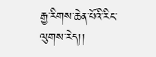རྒྱ་རིགས་ཆེན་པོའི་རིང་ལུགས་རེད།།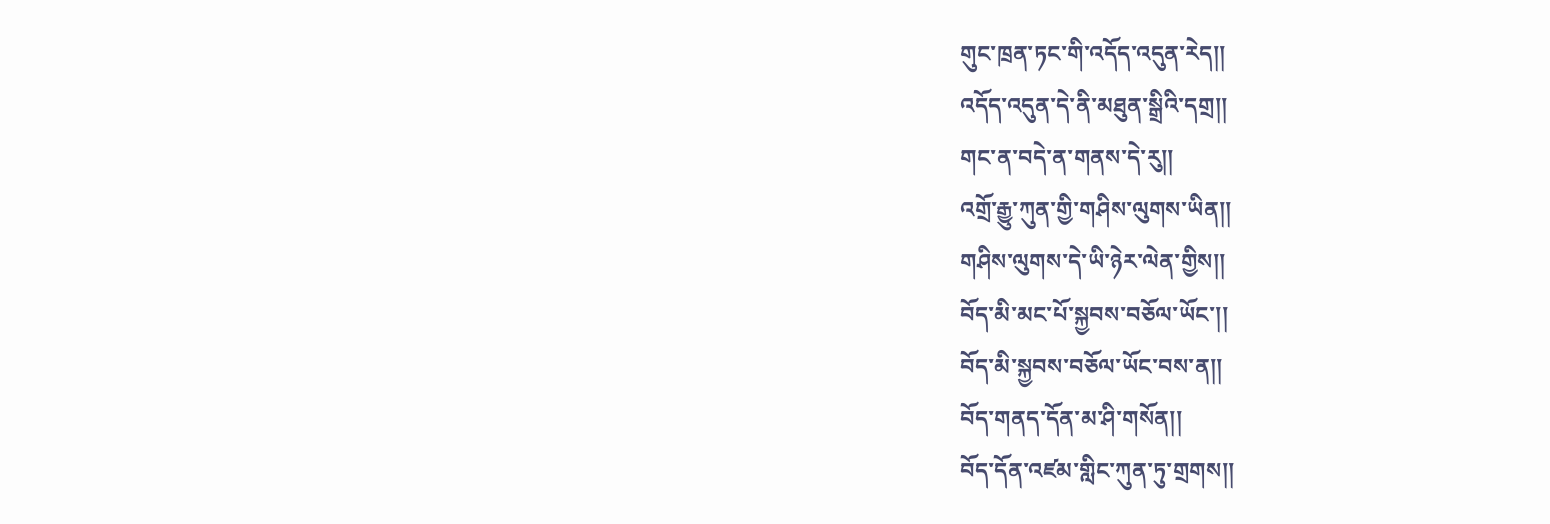གུང་ཁྲན་ཏང་གི་འདོད་འདུན་རེད།།
འདོད་འདུན་དེ་ནི་མཐུན་སྒྲིའི་དགྲ།།
གང་ན་བདེ་ན་གནས་དེ་རུ།།
འགྲོ་རྒྱུ་ཀུན་གྱི་གཤིས་ལུགས་ཡིན།།
གཤིས་ལུགས་དེ་ཡི་ཉེར་ལེན་གྱིས།།
བོད་མི་མང་པོ་སྐྱབས་བཅོལ་ཡོང་།།
བོད་མི་སྐྱབས་བཅོལ་ཡོང་བས་ན།།
བོད་གནད་དོན་མ་ཤི་གསོན།།
བོད་དོན་འཛམ་གླིང་ཀུན་ཏུ་གྲགས།།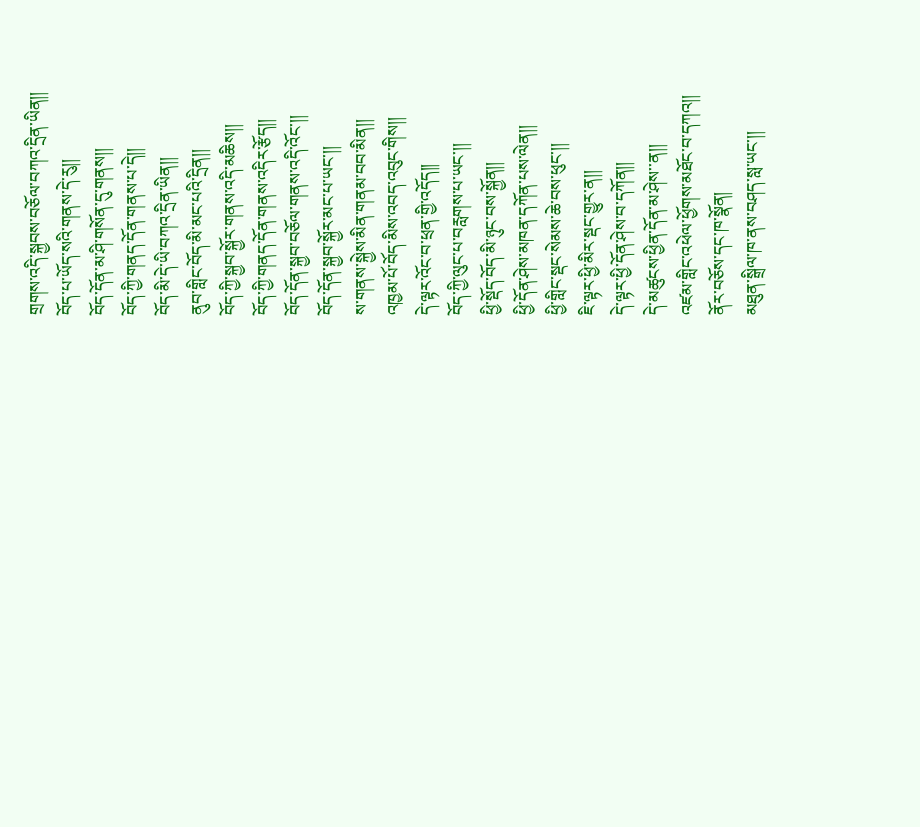གྲགས་འདི་སྐྱབས་བཅོལ་བཀའ་དྲིན་ཡིན།།
བོད་པ་ཡོད་སའི་གནས་དེ་རུ།།
བོད་དོན་མ་ཤི་གསོན་དུ་གནས།།
བོད་ཀྱི་གནད་དོན་གནས་པ་དེ།།
བོད་མི་དེ་ཡི་བཀའ་དྲིན་ཡིན།།
ནུབ་གླིང་བོད་མི་མང་པའི་དྲིན།།
བོད་ཀྱི་སྐྱབ་སྐྱོར་གནས་འདི་མཆིས།།
བོད་ཀྱི་གནད་དོན་གནས་འདིར་རྩོད།།
བོད་དོན་སྐྱབ་བཅོལ་གནས་འདི་འོང་།།
བོད་དོན་སྐྱབ་སྐྱོར་མང་པ་ཡང་།།
ས་གནས་སྐྱེས་མིན་གནམ་བབ་མིན།།
འཁྱམ་པོ་བོད་མིས་འབད་འབུང་གིས།།
དེ་ལྟར་འོང་བ་ཕྲན་གྱི་འདོད།།
བོད་ཀྱི་ལུང་པ་བརླགས་པ་ཡང་།།
ཕྱི་སྡོད་བོད་མི་ཉུང་བས་སྐྱོན།།
ཕྱི་དོན་ཤེས་མཁན་དཀོན་པས་ལེན།།
ཕྱི་གླིང་སྡང་སེམས་ཆེ་བས་ཕུང་།།
ཇི་ལྟར་ཕྱི་མིར་སྡང་གྱུར་ན།།
དེ་ལྟར་ཕྱི་དོན་ཤེས་བ་དཀོན།།
དེ་མཚུངས་ཕྱིན་དོན་མ་ཤེས་་ན།།
འཛམ་གླིང་འཕེལ་ཕྱོགས་མཐོང་བ་དཀའ།།
ནོར་བཅོས་དང་ཁ་སྣོན།
མཐུན་སྒྲིལ་ཁ་ནས་བཤད་སླ་ཡང་།།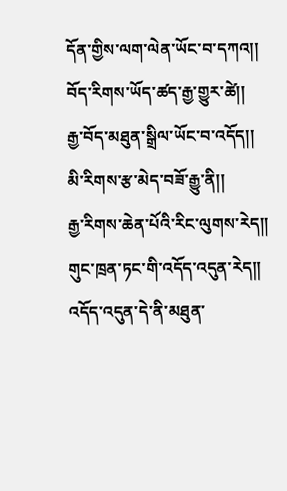དོན་གྱིས་ལག་ལེན་ཡོང་བ་དཀའ།།
བོད་རིགས་ཡོད་ཚད་རྒྱ་གྱུར་ཚེ།།
རྒྱ་བོད་མཐུན་སྒྲིལ་ཡོང་བ་འདོད།།
མི་རིགས་རྩ་མེད་བཟོ་རྒྱུ་ནི།།
རྒྱ་རིགས་ཆེན་པོའི་རིང་ལུགས་རེད།།
གུང་ཁྲན་ཏང་གི་འདོད་འདུན་རེད།།
འདོད་འདུན་དེ་ནི་མཐུན་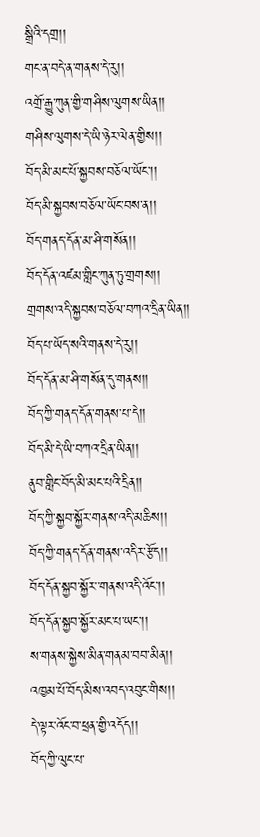སྒྲིའི་དགྲ།།
གང་ན་བདེ་ན་གནས་དེ་རུ།།
འགྲོ་རྒྱུ་ཀུན་གྱི་གཤིས་ལུགས་ཡིན།།
གཤིས་ལུགས་དེ་ཡི་ཉེར་ལེན་གྱིས།།
བོད་མི་མང་པོ་སྐྱབས་བཅོལ་ཡོང་།།
བོད་མི་སྐྱབས་བཅོལ་ཡོང་བས་ན།།
བོད་གནད་དོན་མ་ཤི་གསོན།།
བོད་དོན་འཛམ་གླིང་ཀུན་ཏུ་གྲགས།།
གྲགས་འདི་སྐྱབས་བཅོལ་བཀའ་དྲིན་ཡིན།།
བོད་པ་ཡོད་སའི་གནས་དེ་རུ།།
བོད་དོན་མ་ཤི་གསོན་དུ་གནས།།
བོད་ཀྱི་གནད་དོན་གནས་པ་དེ།།
བོད་མི་དེ་ཡི་བཀའ་དྲིན་ཡིན།།
ནུབ་གླིང་བོད་མི་མང་པའི་དྲིན།།
བོད་ཀྱི་སྐྱབ་སྐྱོར་གནས་འདི་མཆིས།།
བོད་ཀྱི་གནད་དོན་གནས་འདིར་རྩོད།།
བོད་དོན་སྐྱབ་སྐྱོར་་གནས་འདི་འོང་།།
བོད་དོན་སྐྱབ་སྐྱོར་མང་པ་ཡང་།།
ས་གནས་སྐྱེས་མིན་གནམ་བབ་མིན།།
འཁྱམ་པོ་བོད་མིས་འབད་འབུང་གིས།།
དེ་ལྟར་འོང་བ་ཕྲན་གྱི་འདོད།།
བོད་ཀྱི་ལུང་པ་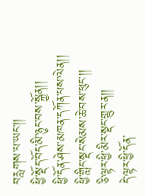བརླགས་པ་ཡང་།།
ཕྱི་སྡོད་བོད་མི་ཉུང་བས་སྐྱོན།།
ཕྱི་དོན་ཤེས་མཁན་དཀོན་པས་ལེན།།
ཕྱི་གླིང་སྡང་སེམས་ཆེ་བས་ཕུང་།།
ཅི་ལྟར་ཕྱི་མིར་སྡང་གྱུར་ན།།
དེ་ལྟར་ཕྱི་དོན་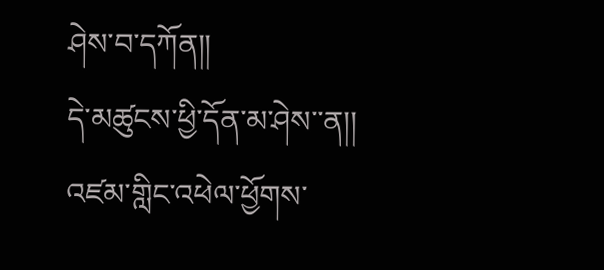ཤེས་བ་དཀོན།།
དེ་མཚུངས་ཕྱི་དོན་མ་ཤེས་་ན།།
འཛམ་གླིང་འཕེལ་ཕྱོགས་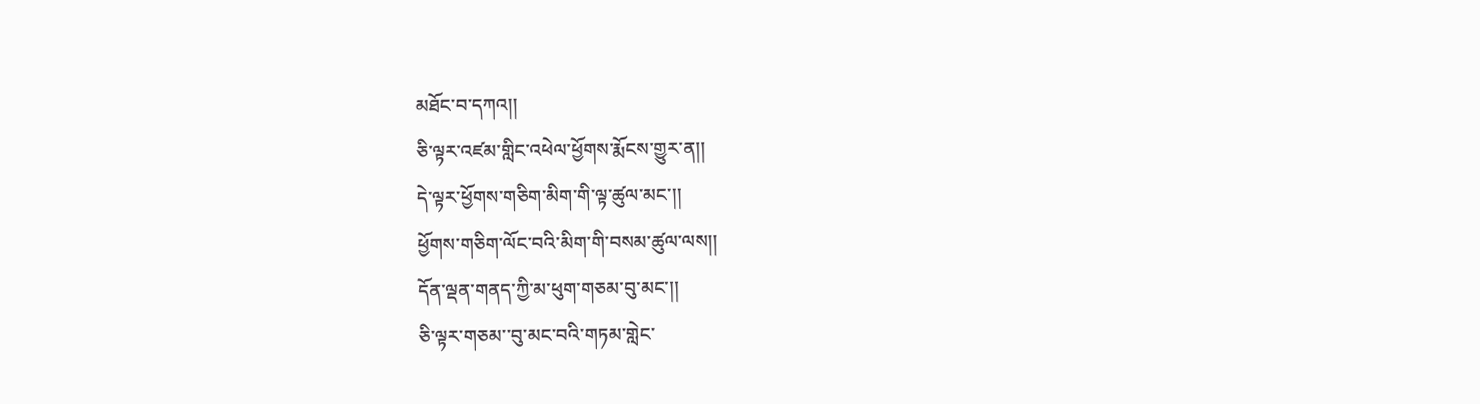མཐོང་བ་དཀའ།།
ཅི་ལྟར་འཛམ་གླིང་འཕེལ་ཕྱོགས་རྨོངས་གྱུར་ན།།
དེ་ལྟར་ཕྱོགས་གཅིག་མིག་གི་ལྟ་ཚུལ་མང་།།
ཕྱོགས་གཅིག་ལོང་བའི་མིག་གི་བསམ་ཚུལ་ལས།།
དོན་ལྡན་གནད་ཀྱི་མ་ཕུག་གཅམ་བུ་མང་།།
ཅི་ལྟར་གཅམ་་བུ་མང་བའི་གཏམ་གླེང་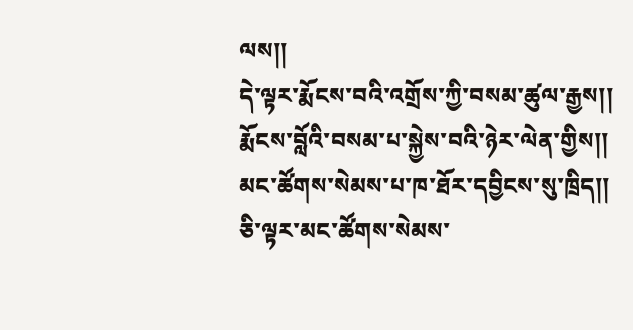ལས།།
དེ་ལྟར་རྨོངས་བའི་འགྲོས་ཀྱི་བསམ་ཚུལ་རྒྱས།།
རྨོངས་བློའི་བསམ་པ་སྐྱེས་བའི་ཉེར་ལེན་གྱིས།།
མང་ཚོགས་སེམས་པ་ཁ་ཐོར་དབྱིངས་སུ་ཁྲིད།།
ཅི་ལྟར་མང་ཚོགས་སེམས་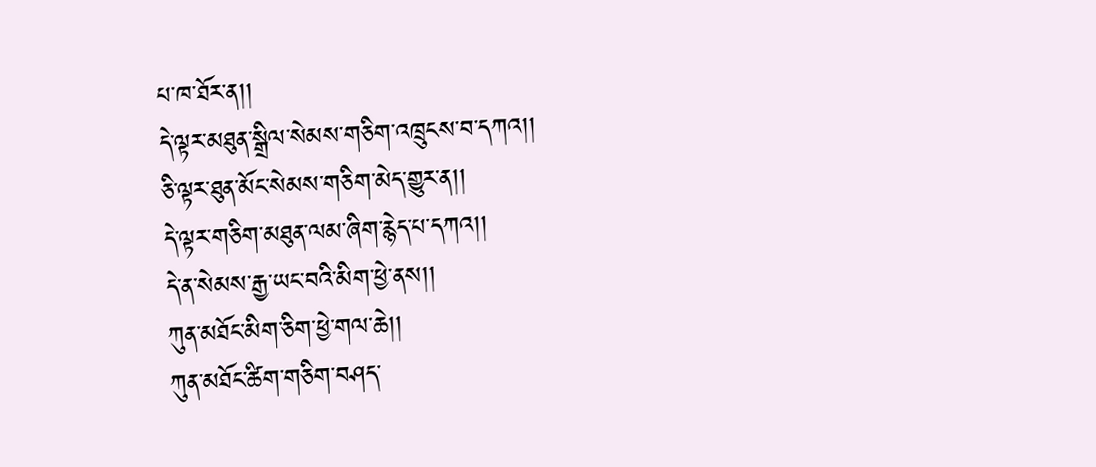པ་ཁ་ཐོར་ན།།
དེ་ལྟར་མཐུན་སྒྲིལ་སེམས་གཅིག་འཁྲུངས་བ་དཀའ།།
ཅི་ལྟར་ཐུན་མོང་སེམས་གཅིག་མེད་གྱུར་ན།།
དེ་ལྟར་གཅིག་མཐུན་ལམ་ཞིག་རྙེད་པ་དཀའ།།
དེ་ན་སེམས་རྒྱ་ཡང་བའི་མིག་ཕྱེ་ནས།།
ཀུན་མཐོང་མིག་ཅིག་ཕྱེ་གལ་ཆེ།།
ཀུན་མཐོང་ཚིག་གཅིག་བཤད་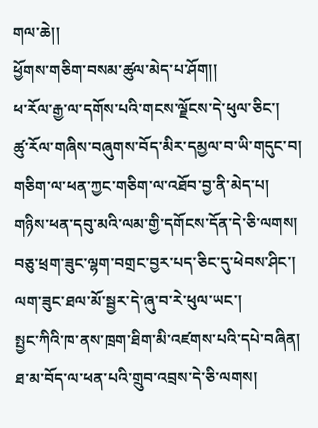གལ་ཆེ།།
ཕྱོགས་གཅིག་བསམ་ཚུལ་མེད་པ་ཤོག།།
ཕ་རོལ་རྒྱ་ལ་དགོས་པའི་གངས་ལྗོངས་དེ་ཕུལ་ཅིང་།
ཚུ་རོལ་གཞིས་བཞུགས་བོད་མིར་དམྱལ་བ་ཡི་གདུང་བ།
གཅིག་ལ་ཕན་ཀྱང་གཅིག་ལ་འཐོབ་བྱ་ནི་མེད་པ།
གཉིས་ཕན་དབུ་མའི་ལམ་གྱི་དགོངས་དོན་དེ་ཅི་ལགས།
བཅུ་ཕྲག་ཟུང་ལྷག་བགྲང་བྱར་པད་ཅིང་དུ་ཕེབས་ཤིང་།
ལག་ཟུང་ཐལ་མོ་སྦྱར་དེ་ཞུ་བ་རེ་ཕུལ་ཡང་།
སྤྱང་ཀིའི་ཁ་ནས་ཁྲག་ཐིག་མི་འཛགས་པའི་དཔེ་བཞིན།
ཐ་མ་བོད་ལ་ཕན་པའི་གྲུབ་འབྲས་དེ་ཅི་ལགས།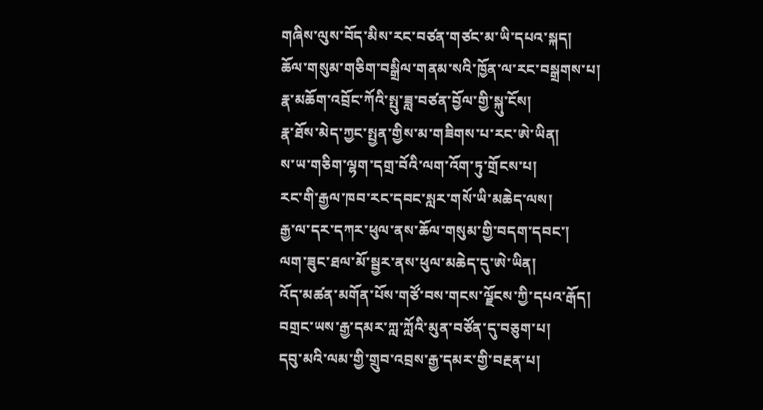གཞིས་ལུས་བོད་མིས་རང་བཙན་གཙང་མ་ཡི་དཔའ་སྐད།
ཆོལ་གསུམ་གཅིག་བསྒྲིལ་གནམ་སའི་ཁྱོན་ལ་རང་བསྒྲགས་པ།
རྣ་མཆོག་འབྲོང་ཀོའི་སྤུ་ཟླ་བཙན་བྱོལ་གྱི་སྐུ་ངོས།
རྣ་ཐོས་མེད་ཀྱང་སྤྱན་གྱིས་མ་གཟིགས་པ་རང་ཨེ་ཡིན།
ས་ཡ་གཅིག་ལྷག་དགྲ་བོའི་ལག་འོག་ཏུ་གྲོངས་པ།
རང་གི་རྒྱལ་ཁབ་རང་དབང་སླར་གསོ་ཡི་མཆེད་ལས།
རྒྱ་ལ་དར་དཀར་ཕུལ་ནས་ཆོལ་གསུམ་གྱི་བདག་དབང་།
ལག་ཟུང་ཐལ་མོ་སྦྱར་ནས་ཕུལ་མཆེད་དུ་ཨེ་ཡིན།
འོད་མཚན་མགོན་པོས་གཙོ་བས་གངས་ལྗོངས་ཀྱི་དཔའ་རྒོད།
བགྲང་ཡས་རྒྱ་དམར་ཀླ་ཀློའི་མུན་བཙོན་དུ་བཅུག་པ།
དབུ་མའི་ལམ་གྱི་གྲུབ་འབྲས་རྒྱ་དམར་གྱི་བརྔན་པ།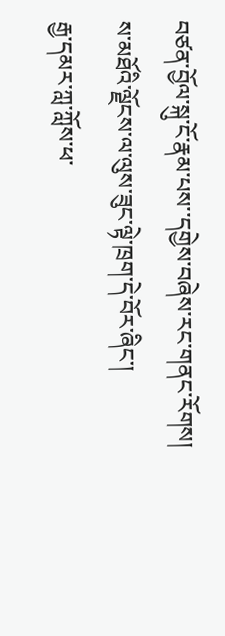བཙན་བྱོལ་སྐུ་ངོ་རྣམ་པས་་དགྱེས་བཞེས་རང་གནང་རོགས།
ས་མཐོའི་ལྗོངས་ལ་ལུས་ཟུང་ལྟེ་ཁྲག་དེ་བོར་ཞིང་།
རྒྱ་དམར་ཀླ་ཀློས་ཕ་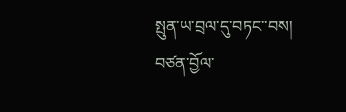སྤུན་ཡ་བྲལ་དུ་བཏང་་བས།
བཙན་བྱོལ་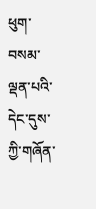ཕུག་བསམ་ལྡན་པའི་དེང་དུས་ཀྱི་གཞོན་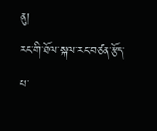ནུ།
རང་གི་ཐོལ་སྐལ་རང་བཙན་རྩོད་པ་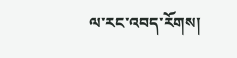ལ་རང་འབད་རོགས།